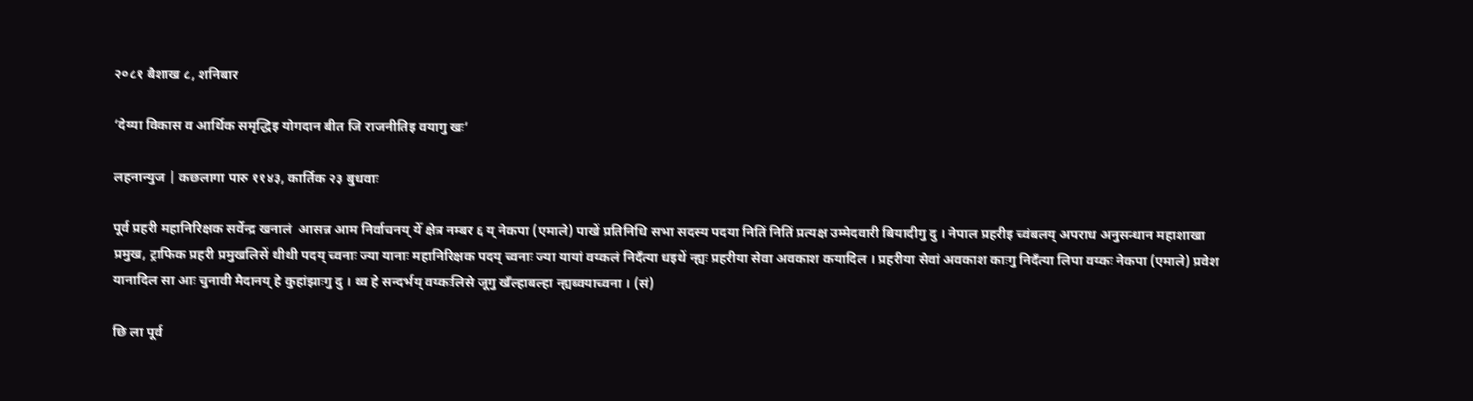२०८१ बैशाख ८, शनिबार

‘देय्या विकास व आर्थिक समृद्धिइ योगदान बीत जि राजनीतिइ वयागु खः’

लहनान्युज | कछलागा पारु ११४३, कार्तिक २३ बुधवाः

पूर्व प्रहरी महानिरिक्षक सर्वेन्द्र खनालं  आसन्न आम निर्वाचनय् येँ क्षेत्र नम्बर ६ य् नेकपा (एमाले) पाखें प्रतिनिधि सभा सदस्य पदया नितिं नितिं प्रत्यक्ष उम्मेदवारी बियादीगु दु । नेपाल प्रहरीइ च्वंबलय् अपराध अनुसन्धान महाशाखा प्रमुख, ट्राफिक प्रहरी प्रमुखलिसें थीथी पदय् च्वनाः ज्या यानाः महानिरिक्षक पदय् च्वनाः ज्या यायां वय्कलं निदँत्या धइथें न्ह्यः प्रहरीया सेवा अवकाश कयादिल । प्रहरीया सेवां अवकाश काःगु निदँत्या लिपा वय्कः नेकपा (एमाले) प्रवेश यानादिल सा आः चुनावी मैदानय् हे कुहांझाःगु दु । थ्व हे सन्दर्भय् वय्कःलिसे जूगु खँल्हाबल्हा न्ह्यब्वयाच्वना । (सं)

छि ला पूर्व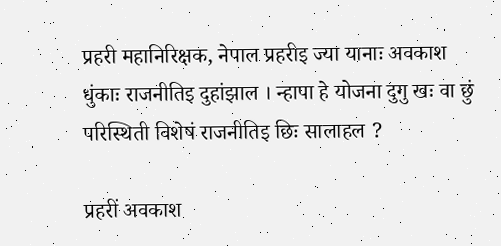प्रहरी महानिरिक्षक, नेपाल प्रहरीइ ज्या यानाः अवकाश धुंकाः राजनीतिइ दुहांझाल । न्हापा हे योजना दुगु खः वा छुं परिस्थिती विशेषं राजनीतिइ छिः सालाहल ?

प्रहरीं अवकाश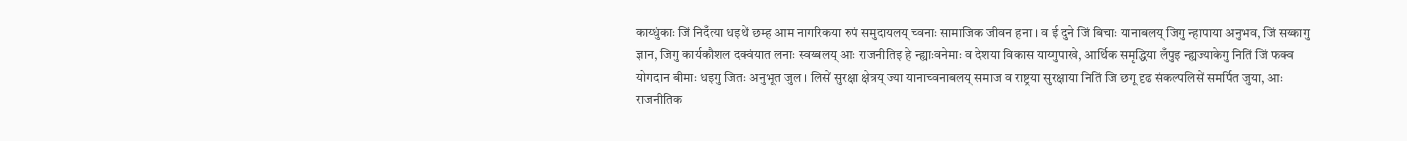काय्धुंकाः जिं निदँत्या धइथें छम्ह आम नागरिकया रुपं समुदायलय् च्वनाः सामाजिक जीवन हना । व ई दुने जिं बिचाः यानाबलय् जिगु न्हापाया अनुभव, जिं सय्कागु ज्ञान, जिगु कार्यकौशल दक्वंयात लनाः स्वय्बलय् आः राजनीतिइ हे न्ह्याःवनेमाः व देशया विकास याय्गुपाखे, आर्थिक समृद्धिया लँपुइ न्ह्यज्याकेगु नितिं जिं फक्व योगदान बीमाः धइगु जितः अनुभूत जुल । लिसें सुरक्षा क्षेत्रय् ज्या यानाच्वनाबलय् समाज व राष्ट्रया सुरक्षाया नितिं जि छगू दृढ संकल्पलिसें समर्पित जुया, आः राजनीतिक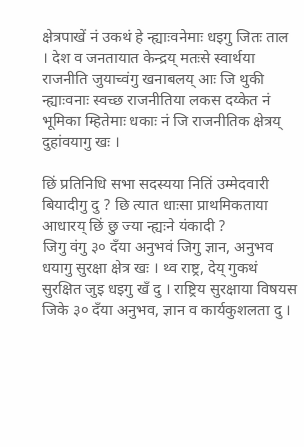क्षेत्रपाखें नं उकथं हे न्ह्याःवनेमाः धइगु जितः ताल । देश व जनतायात केन्द्रय् मतःसे स्वार्थया राजनीति जुयाच्वंगु खनाबलय् आः जि थुकी न्ह्याःवनाः स्वच्छ राजनीतिया लकस दय्केत नं भूमिका म्हितेमाः धकाः नं जि राजनीतिक क्षेत्रय् दुहांवयागु खः ।

छिं प्रतिनिधि सभा सदस्यया नितिं उम्मेदवारी बियादीगु दु ? छि त्यात धाःसा प्राथमिकताया आधारय् छिं छु ज्या न्ह्यःने यंकादी ?
जिगु वंगु ३० दँया अनुभवं जिगु ज्ञान, अनुभव धयागु सुरक्षा क्षेत्र खः । थ्व राष्ट्र, देय् गुकथं सुरक्षित जुइ धइगु खँ दु । राष्ट्रिय सुरक्षाया विषयस जिके ३० दँया अनुभव, ज्ञान व कार्यकुशलता दु ।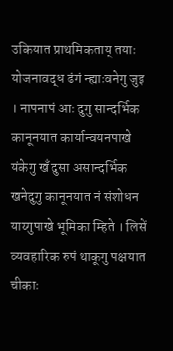उकियात प्राथमिकताय् तयाः योजनावद्ध ढंगं न्ह्याःवनेगु जुइ । नापनापं आः दुगु सान्दर्भिक कानूनयात कार्यान्वयनपाखे यंकेगु खँ दुसा असान्दर्भिक खनेदुगु कानूनयात नं संशोधन याय्गुपाखे भूमिका म्हिते । लिसें व्यवहारिक रुपं थाकूगु पक्षयात चीकाः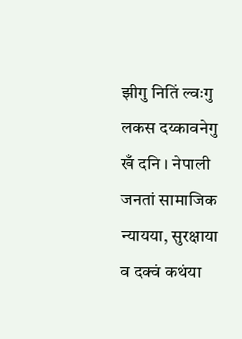झीगु नितिं ल्वःगु लकस दय्कावनेगु खँ दनि । नेपाली जनतां सामाजिक न्यायया, सुरक्षाया व दक्वं कथंया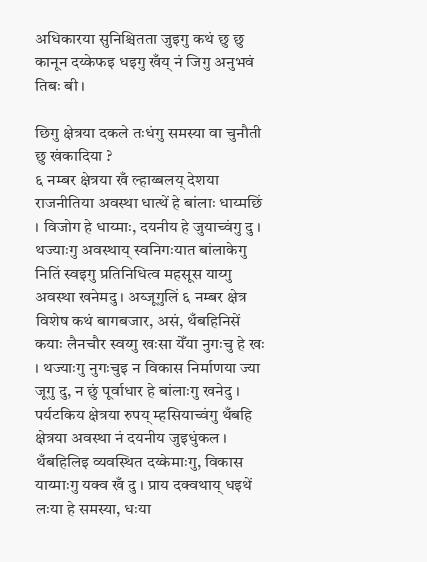अधिकारया सुनिश्चितता जुइगु कथं छु छु कानून दय्केफइ धइगु खँय् नं जिगु अनुभवं तिबः बी ।

छिगु क्षेत्रया दकले तःधंगु समस्या वा चुनौती छु खंकादिया ?
६ नम्बर क्षेत्रया खँ ल्हाय्बलय् देशया राजनीतिया अवस्था धात्थें हे बांलाः धाय्मछिं । विजोग हे धाय्माः, दयनीय हे जुयाच्वंगु दु । थज्याःगु अवस्थाय् स्वनिगःयात बांलाकेगु नितिं स्वइगु प्रतिनिधित्व महसूस याय्गु अवस्था खनेमदु । अय्जूगुलिं ६ नम्बर क्षेत्र विशेष कथं बागबजार, असं, थँबहिनिसें कयाः लैनचौर स्वय्गु खःसा येँया नुगःचु हे खः । थज्याःगु नुगःचुइ न विकास निर्माणया ज्या जूगु दु, न छुं पूर्वाधार हे बांलाःगु खनेदु । पर्यटकिय क्षेत्रया रुपय् म्हसियाच्वंगु थँबहि क्षेत्रया अवस्था नं दयनीय जुइधुंकल । थँबहिलिइ व्यवस्थित दय्केमाःगु, विकास याय्माःगु यक्व खँ दु । प्राय दक्वथाय् धइथें लःया हे समस्या, धःया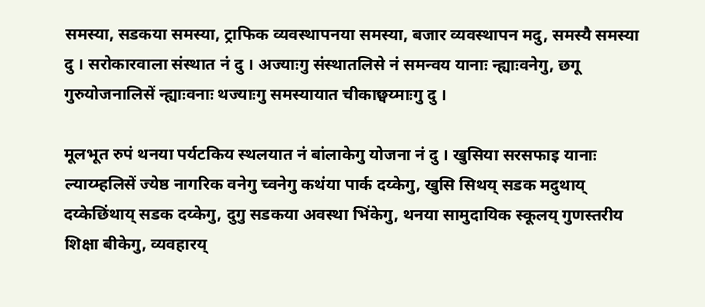समस्या, सडकया समस्या, ट्राफिक व्यवस्थापनया समस्या, बजार व्यवस्थापन मदु, समस्यै समस्या दु । सरोकारवाला संस्थात नं दु । अज्याःगु संस्थातलिसे नं समन्वय यानाः न्ह्याःवनेगु, छगू गुरुयोजनालिसें न्ह्याःवनाः थज्याःगु समस्यायात चीकाछ्वय्माःगु दु ।

मूलभूत रुपं थनया पर्यटकिय स्थलयात नं बांलाकेगु योजना नं दु । खुसिया सरसफाइ यानाः ल्याय्म्हलिसें ज्येष्ठ नागरिक वनेगु च्वनेगु कथंया पार्क दय्केगु, खुसि सिथय् सडक मदुथाय् दय्केछिंथाय् सडक दय्केगु, दुगु सडकया अवस्था भिंकेगु, थनया सामुदायिक स्कूलय् गुणस्तरीय शिक्षा बीकेगु, व्यवहारय्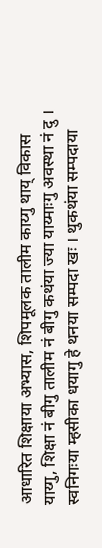आधारित शिक्षाया अभ्यास, शिपमूलक तालीम काय्गु थाय् विकास याय्गु, शिक्षा नं बीगु तालीम नं बीगु कथंया ज्या याय्माःगु अवस्था नं दु ।
स्वनिगःया म्हसीका धयागु हे थनया सम्पदा खः । थुकथंया सम्पदाया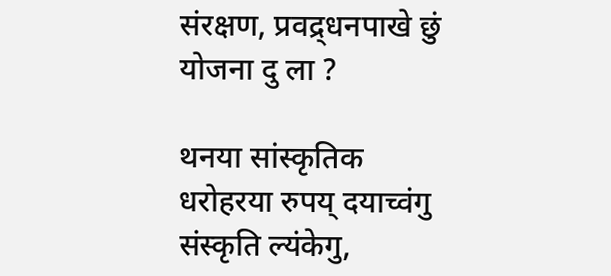संरक्षण, प्रवद्र्धनपाखे छुं योजना दु ला ?

थनया सांस्कृतिक धरोहरया रुपय् दयाच्वंगु संस्कृति ल्यंकेगु,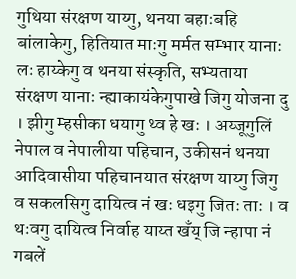गुथिया संरक्षण याय्गु, थनया बहाःबहि बांलाकेगु, हितियात माःगु मर्मत सम्भार यानाः लः हाय्केगु व थनया संस्कृति, सभ्यताया संरक्षण यानाः न्ह्याकायंकेगुपाखे जिगु योजना दु । झीगु म्हसीका धयागु थ्व हे खः । अय्जूगुलिं नेपाल व नेपालीया पहिचान, उकीसनं थनया आदिवासीया पहिचानयात संरक्षण याय्गु जिगु व सकलसिगु दायित्व नं खः धइगु जितः ताः । व थःवगु दायित्व निर्वाह याय्त खँय् जि न्हापा नं गबलें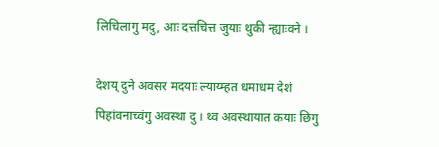लिचिलागु मदु, आः दत्तचित्त जुयाः थुकी न्ह्याःवने ।

देशय् दुने अवसर मदयाः ल्याय्म्हत धमाधम देशं पिहांवनाच्वंगु अवस्था दु । थ्व अवस्थायात कयाः छिगु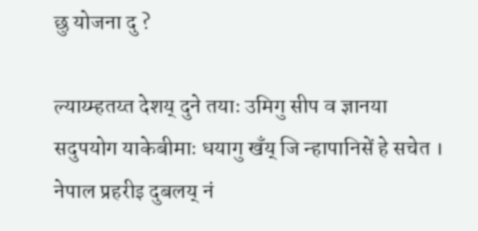छु योजना दु ?

ल्याय्म्हतय्त देशय् दुने तयाः उमिगु सीप व ज्ञानया सदुपयोग याकेबीमाः धयागु खँय् जि न्हापानिसें हे सचेत । नेपाल प्रहरीइ दुबलय् नं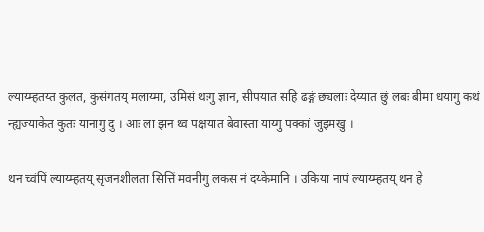ल्याय्म्हतय्त कुलत, कुसंगतय् मलाय्मा, उमिसं थःगु ज्ञान, सीपयात सहि ढङ्गं छ्यलाः देय्यात छुं लबः बीमा धयागु कथं न्ह्यज्याकेत कुतः यानागु दु । आः ला झन थ्व पक्षयात बेवास्ता याय्गु पक्कां जुइमखु ।

थन च्वंपिं ल्याय्म्हतय् सृजनशीलता सित्तिं मवनीगु लकस नं दय्केमानि । उकिया नापं ल्याय्म्हतय् थन हे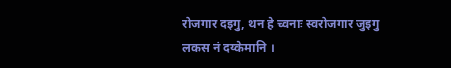रोजगार दइगु, थन हे च्वनाः स्वरोजगार जुइगु लकस नं दय्केमानि ।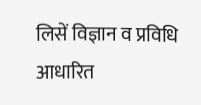लिसें विज्ञान व प्रविधि आधारित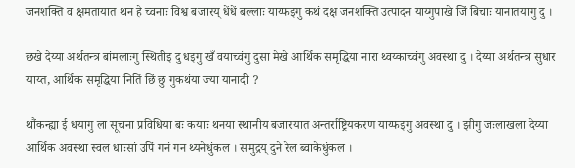जनशक्ति व क्षमतायात थन हे च्वनाः विश्व बजारय् धेंधें बल्लाः याय्फइगु कथं दक्ष जनशक्ति उत्पादन याय्गुपाखे जिं बिचाः यानातयागु दु ।

छखे देय्या अर्थतन्त्र बांमलाःगु स्थितीइ दु धइगु खँ वयाच्वंगु दुसा मेखे आर्थिक समृद्धिया नारा थ्वय्काच्वंगु अवस्था दु । देय्या अर्थतन्त्र सुधार याय्त, आर्थिक समृद्धिया नितिं छिं छु गुकथंया ज्या यानादी ?

थौंकन्ह्या ई धयागु ला सूचना प्रविधिया बः कयाः थनया स्थानीय बजारयात अन्तर्राष्ट्रियकरण याय्फइगु अवस्था दु । झीगु जःलाखला देय्या आर्थिक अवस्था स्वल धाःसां उपिं गनं गन थ्यनेधुंकल । समुद्रय् दुने रेल ब्वाकेधुंकल ।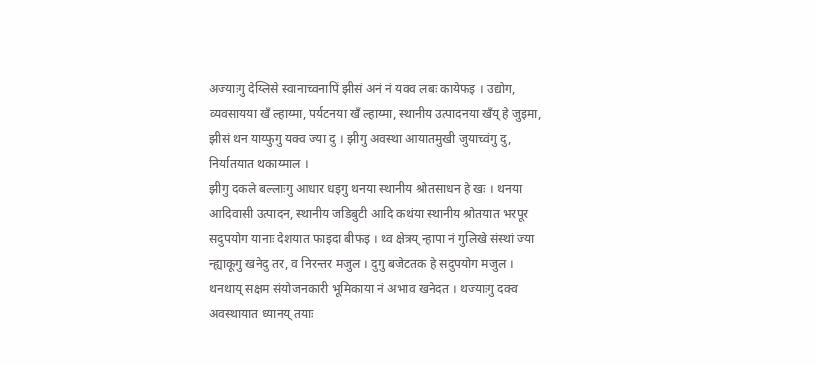अज्याःगु देय्लिसे स्वानाच्वनापिं झीसं अनं नं यक्व लबः कायेफइ । उद्योग, व्यवसायया खँ ल्हाय्मा, पर्यटनया खँ ल्हाय्मा, स्थानीय उत्पादनया खँय् हे जुइमा, झीसं थन याय्फुगु यक्व ज्या दु । झीगु अवस्था आयातमुखी जुयाच्वंगु दु, निर्यातयात थकाय्माल ।
झीगु दकले बल्लाःगु आधार धइगु थनया स्थानीय श्रोतसाधन हे खः । थनया आदिवासी उत्पादन, स्थानीय जडिबुटी आदि कथंया स्थानीय श्रोतयात भरपूर सदुपयोग यानाः देशयात फाइदा बीफइ । थ्व क्षेत्रय् न्हापा नं गुलिखे संस्थां ज्या न्ह्याकूगु खनेदु तर, व निरन्तर मजुल । दुगु बजेटतक हे सदुपयोग मजुल । थनथाय् सक्षम संयोजनकारी भूमिकाया नं अभाव खनेदत । थज्याःगु दक्व अवस्थायात ध्यानय् तयाः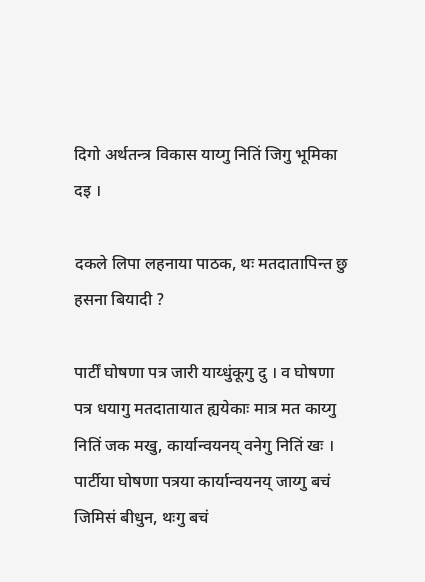दिगो अर्थतन्त्र विकास याय्गु नितिं जिगु भूमिका दइ ।

दकले लिपा लहनाया पाठक, थः मतदातापिन्त छु हसना बियादी ?

पार्टीं घोषणा पत्र जारी याय्धुंकूगु दु । व घोषणा पत्र धयागु मतदातायात ह्ययेकाः मात्र मत काय्गु नितिं जक मखु, कार्यान्वयनय् वनेगु नितिं खः । पार्टीया घोषणा पत्रया कार्यान्वयनय् जाय्गु बचं जिमिसं बीधुन, थःगु बचं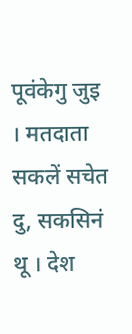पूवंकेगु जुइ । मतदाता सकलें सचेत दु, सकसिनं थू । देश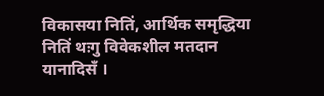विकासया नितिं, आर्थिक समृद्धिया नितिं थःगु विवेकशील मतदान यानादिसँ ।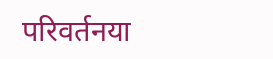परिवर्तनया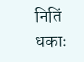नितिं धकाः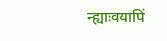न्ह्याःवयापिं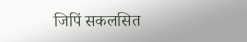जिपिं सकलसित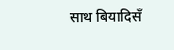साथ बियादिसँ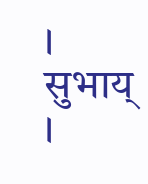। सुभाय् ।